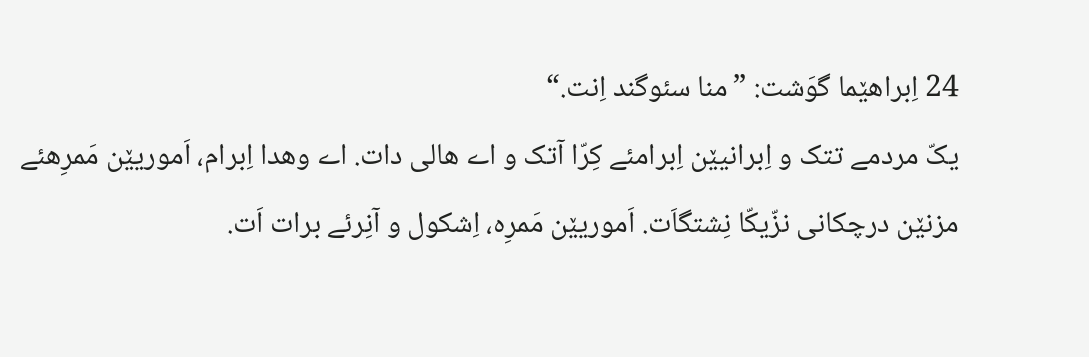24 اِبراهێما گوَشت: ”منا سئوگند اِنت.“
یکّ مردمے تتک و اِبرانیێن اِبرامئے کِرّا آتک و اے هالی دات. اے وهدا اِبرام، اَموریێن مَمرِهئے مزنێن درچکانی نزّیکّا نِشتگاَت. اَموریێن مَمرِه، اِشکول و آنِرئے برات اَت.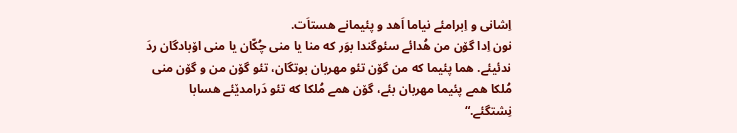اِشانی و اِبرامئے نیاما اَهد و پئیمانے هستاَت.
نون اِدا گۆن من هُدائے سئوگندا بوَر که منا یا منی چُکّان یا منی اۆبادگان ردَ ندئیئے. هما پئیما که من گۆن تئو مهربان بوتگان، تئو گۆن من و گۆن منی مُلکا همے پئیما مهربان بئے، گۆن همے مُلکا که تئو دَرامدێئے هسابا نِشتگئے.“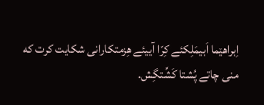اِبراهێما اَبیمَلِکئے کِرّا آییئے هِزمتکارانی شکایت کرت که منی چاتے پُشتا کَشِّتگِش.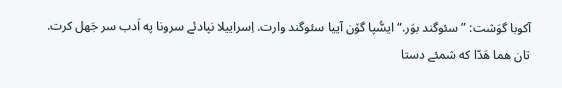آکوبا گوَشت: ”سئوگند بوَر.“ ایسُّپا گۆن آییا سئوگند وارت. اِسراییلا نپادئے سرونا په اَدب سر جَهل کرت.
تان هما هَدّا که شمئے دستا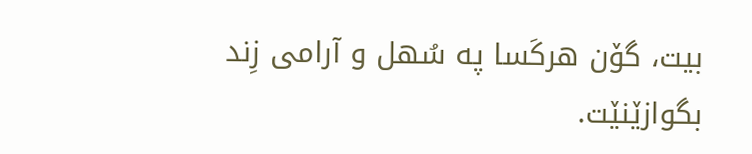بیت، گۆن هرکَسا په سُهل و آرامی زِند بگوازێنێت.